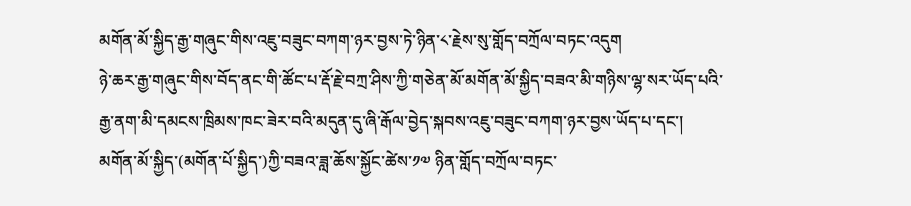མགོན་མོ་སྐྱིད་རྒྱ་གཞུང་གིས་འཇུ་བཟུང་བཀག་ཉར་བྱས་ཏེ་ཉིན་༨་རྗེས་སུ་གློད་བཀྲོལ་བཏང་འདུག
ཉེ་ཆར་རྒྱ་གཞུང་གིས་བོད་ནང་གི་ཚོང་པ་རྡོ་རྗེ་བཀྲ་ཤིས་ཀྱི་གཅེན་མོ་མགོན་མོ་སྐྱིད་བཟའ་མི་གཉིས་ལྷ་སར་ཡོད་པའི་རྒྱ་ནག་མི་དམངས་ཁྲིམས་ཁང་ཟེར་བའི་མདུན་དུ་ཞི་རྒོལ་བྱེད་སྐབས་འཇུ་བཟུང་བཀག་ཉར་བྱས་ཡོད་པ་དང་། མགོན་མོ་སྐྱིད་(མགོན་པོ་སྐྱིད་)ཀྱི་བཟའ་ཟླ་ཆོས་སྐྱོང་ཚེས་༡༧ ཉིན་གློད་བཀྲོལ་བཏང་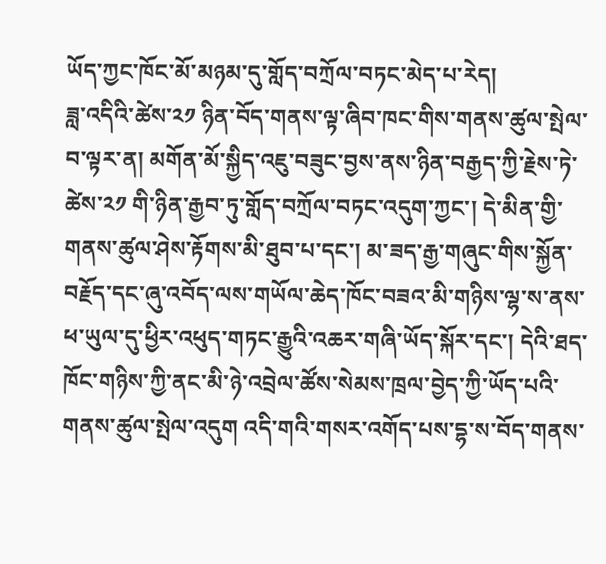ཡོད་ཀྱང་ཁོང་མོ་མཉམ་དུ་གློད་བཀྲོལ་བཏང་མེད་པ་རེད།
ཟླ་འདིའི་ཚེས་༢༡ ཉིན་བོད་གནས་ལྟ་ཞིབ་ཁང་གིས་གནས་ཚུལ་སྤེལ་བ་ལྟར་ན། མགོན་མོ་སྐྱིད་འཇུ་བཟུང་བྱས་ནས་ཉིན་བརྒྱད་ཀྱི་རྗེས་ཏེ་ཚེས་༢༡ གི་ཉིན་རྒྱབ་ཏུ་གློད་བཀྲོལ་བཏང་འདུག་ཀྱང་། དེ་མིན་གྱི་གནས་ཚུལ་ཤེས་རྟོགས་མི་ཐུབ་པ་དང་། མ་ཟད་རྒྱ་གཞུང་གིས་སྐྱོན་བརྗོད་དང་ཞུ་འབོད་ལས་གཡོལ་ཆེད་ཁོང་བཟའ་མི་གཉིས་ལྷ་ས་ནས་ཕ་ཡུལ་དུ་ཕྱིར་འཕུད་གཏང་རྒྱུའི་འཆར་གཞི་ཡོད་སྐོར་དང་། དེའི་ཐད་ཁོང་གཉིས་ཀྱི་ནང་མི་ཉེ་འབྲེལ་ཚོས་སེམས་ཁྲལ་བྱེད་ཀྱི་ཡོད་པའི་གནས་ཚུལ་སྤེལ་འདུག འདི་གའི་གསར་འགོད་པས་དྷ་ས་བོད་གནས་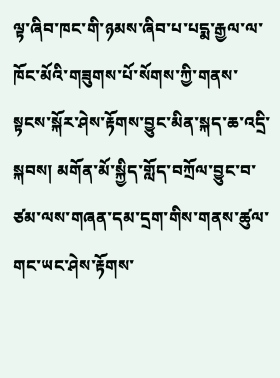ལྟ་ཞིབ་ཁང་གི་ཉམས་ཞིབ་པ་པདྨ་རྒྱལ་ལ་ཁོང་མོའི་གཟུགས་པོ་སོགས་ཀྱི་གནས་སྟངས་སྐོར་ཤེས་རྟོགས་བྱུང་མིན་སྐད་ཆ་འདྲི་སྐབས། མགོན་མོ་སྐྱིད་གློད་བཀྲོལ་བྱུང་བ་ཙམ་ལས་གཞན་དམ་དྲག་གིས་གནས་ཚུལ་གང་ཡང་ཤེས་རྟོགས་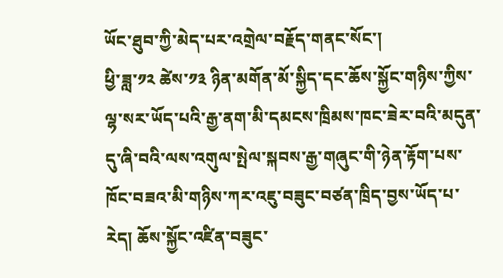ཡོང་ཐུབ་ཀྱི་མེད་པར་འགྲེལ་བརྗོད་གནང་སོང་།
ཕྱི་ཟླ་༡༢ ཚེས་༡༣ ཉིན་མགོན་མོ་སྐྱིད་དང་ཆོས་སྐྱོང་གཉིས་ཀྱིས་ལྷ་སར་ཡོད་པའི་རྒྱ་ནག་མི་དམངས་ཁྲིམས་ཁང་ཟེར་བའི་མདུན་དུ་ཞི་བའི་ལས་འགུལ་སྤེལ་སྐབས་རྒྱ་གཞུང་གི་ཉེན་རྟོག་པས་ཁོང་བཟའ་མི་གཉིས་ཀར་འཇུ་བཟུང་བཙན་ཁྲིད་བྱས་ཡོད་པ་རེད། ཆོས་སྐྱོང་འཛིན་བཟུང་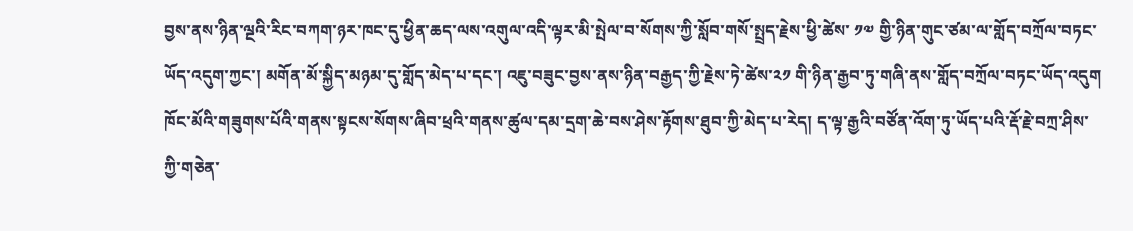བྱས་ནས་ཉིན་ལྔའི་རིང་བཀག་ཉར་ཁང་དུ་ཕྱིན་ཆད་ལས་འགུལ་འདི་ལྟར་མི་སྤེལ་བ་སོགས་ཀྱི་སློབ་གསོ་སྤྲད་རྗེས་ཕྱི་ཚེས་ ༡༧ གྱི་ཉིན་གུང་ཙམ་ལ་གློད་བཀྲོལ་བཏང་ཡོད་འདུག་ཀྱང་། མགོན་མོ་སྐྱིད་མཉམ་དུ་གློད་མེད་པ་དང་། འཇུ་བཟུང་བྱས་ནས་ཉིན་བརྒྱད་ཀྱི་རྗེས་ཏེ་ཚེས་༢༡ གི་ཉིན་རྒྱབ་ཏུ་གཞི་ནས་གློད་བཀྲོལ་བཏང་ཡོད་འདུག ཁོང་མོའི་གཟུགས་པོའི་གནས་སྟངས་སོགས་ཞིབ་ཕྲའི་གནས་ཚུལ་དམ་དྲག་ཆེ་བས་ཤེས་རྟོགས་ཐུབ་ཀྱི་མེད་པ་རེད། ད་ལྟ་རྒྱའི་བཙོན་འོག་ཏུ་ཡོད་པའི་རྡོ་རྗེ་བཀྲ་ཤིས་ཀྱི་གཅེན་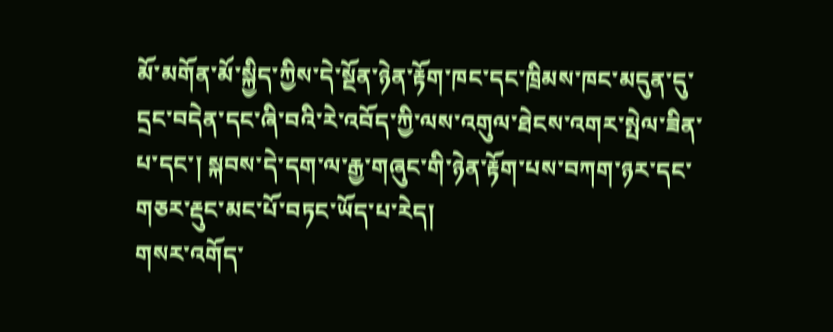མོ་མགོན་མོ་སྐྱིད་ཀྱིས་དེ་སྔོན་ཉེན་རྟོག་ཁང་དང་ཁྲིམས་ཁང་མདུན་དུ་དྲང་བདེན་དང་ཞི་བའི་རེ་འབོད་ཀྱི་ལས་འགུལ་ཐེངས་འགར་སྤེལ་ཟིན་པ་དང་། སྐབས་དེ་དག་ལ་རྒྱ་གཞུང་གི་ཉེན་རྟོག་པས་བཀག་ཉར་དང་གཅར་རྡུང་མང་པོ་བཏང་ཡོད་པ་རེད།
གསར་འགོད་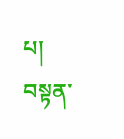པ། བསྟན་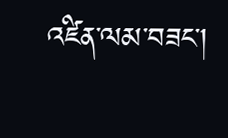འཛིན་ལམ་བཟང་།